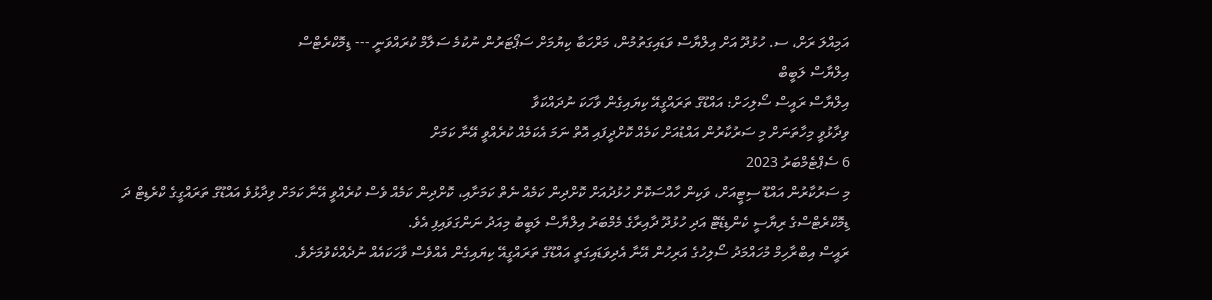އަމިއްލަ ރަށް، ސ. ހުޅުދޫ އަށް އިލްޔާސް ވަޑައިގަތުމުން، މަރްހަބާ ކިޔުމަށް ސަޕޯޓަރުން ނުކުމެ ސަލާމް ކުރައްވަނީ --- ޑިމޮކްރެޓްސް
އިލްޔާސް ލަބީބް
އިލްޔާސް ރައީސް ސޯލިހަށް: އައްޑޫގެ ތަރައްގީއޭ ކިޔައިގެން ވާހަކަ ނުދައްކަވާ
ވިދާޅުވީ މިހާތަނަށް މި ސަރުކާރުން އައްޑުއަށް ކަމެއް ކޮށްދީފައި އޮތް ނަމަ އެކަމެއް ކުރެއްވީ އޭނާ ކަމަށް
6 ސެޕްޓެމްބަރު 2023
މި ސަރުކާރުން އައްޑޫ ސިޓީއަށް، ވަކިން ހާއްސަކޮށް ހުޅުދުއަށް ކޮށްދިން ކަމެއް ނެތް ކަމަށާއި، ކޮށްދިން ކަމެއް ވެސް ކުރެއްވީ އޭނާ ކަމަށް ވިދާޅުވެ އައްޑޫގެ ތަރައްގީގެ ކްރެޑިޓް ދަ ޑިމޮކްރެޓްސްގެ ރިޔާސީ ކެންޑިޑޭޓް އަދި ހުޅުދޫ ދާއިރާގެ މެމްބަރު އިލްޔާސް ލަބީބު މިއަދު ނަންގަވައިފި އެވެ.
ރައީސް އިބްރާހިމް މުހައްމަދު ސޯލިހުގެ އަރިހުން އޭނާ އެދިވަޑައިގަތީ އައްޑޫގެ ތަރައްގީއޭ ކިޔައިގެން އެއްވެސް ވާހަކައެއް ނުދެއްކެވުމަށެވެ.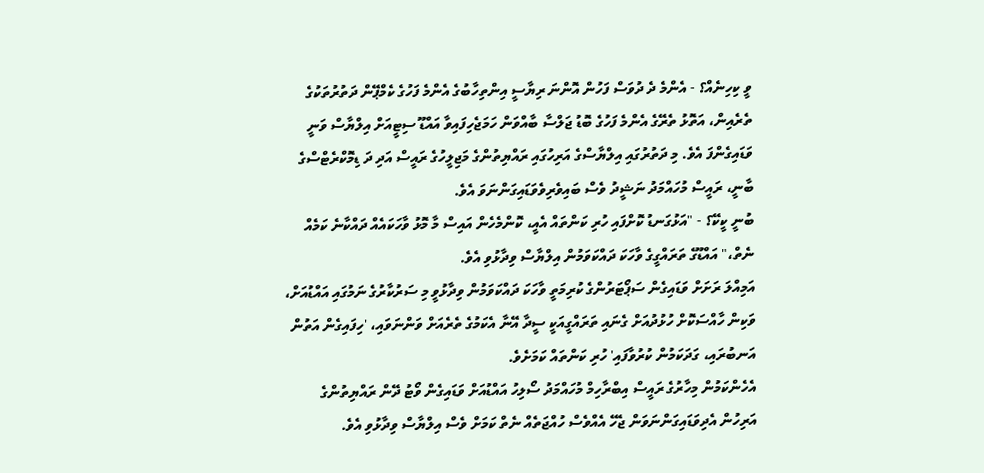ވީ ކިހިނެއް؟ - އެންމެ ދެ ދުވަސް ފަހުން އޮންނަ ރިޔާސީ އިންތިހާބުގެ އެންމެ ފަހުގެ ކެމްޕޭން ދަތުރުތަކުގެ ތެރެއިން، އަތޮޅު ތެރޭގެ އެންމެ ފަހުގެ ބޮޑު ޖަލްސާ ބާއްވަން ހަމަޖެހިފައިވާ އައްޑޫ ސިޓީއަށް އިލްޔާސް ވަނީ ވަޑައިގެންފަ އެވެ. މި ދަތުރުގައި އިލްޔާސްގެ އަރިހުގައި ރައްޔިތުންގެ މަޖިލީހުގެ ރައީސް އަދި ދަ ޑިމޮކްރެޓްސްގެ ބާނީ، ރައީސް މުހައްމަދު ނަޝީދު ވެސް ބައިވެރިވެވަޑައިގަންނަވަ އެވެ.
ބުނީ ކީކޭ؟ - "އަޅުގަނޑު ކޮށްފައި ހުރި ކަންތައް އެއީ، ކޮންމެހެން އައިސް މާ މޮޅު ވާހަކައެއް ދައްކާނެ ކަމެއް ނެތް،" އައްޑޫގެ ތަރައްގީގެ ވާހަކަ ދައްކަވަމުން އިލްޔާސް ވިދާޅުވި އެވެ.
އަމިއްލަ ރަށަށް ވަޑައިގެން ސަޕޯޓަރުންގެ ކުރިމަތީ ވާހަކަ ދައްކަވަމުން ވިދާޅުވީ މި ސަރުކާރުގެ ނަމުގައި އައްޑުއަށް، ވަކިން ހާއްސަކޮށް ހުޅުދުއަށް ގެނައި ތަރައްގީއަކީ ސީދާ އޭނާ އެކަމުގެ ތެރެއަށް ވަންނަވައި، 'ހިފައިގެން އަތުން އަނބުރައި، ގަދަކަމުން ކުރުވާފައި' ހުރި ކަންތައް ކަމަށެވެ.
އެހެންކަމުން މިހާރުގެ ރައީސް އިބްރާހިމް މުހައްމަދު ސޯލިހު އައްޑުއަށް ވަޑައިގެން ވޯޓު ދޭން ރައްޔިތުންގެ އަރިހުން އެދިވަޑައިގަންނަވަން ޖެހޭ އެއްވެސް ހުއްޖަތެއް ނެތް ކަމަށް ވެސް އިލްޔާސް ވިދާޅުވި އެވެ.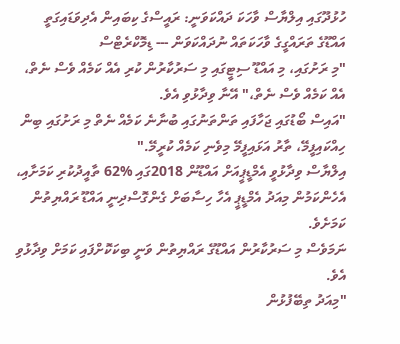ހުޅުދޫގައި އިލްޔާސް ވާހަކަ ދައްކަވަނީ: ރައީސްގެ ކިބައިން އެދިވަޑައިގަތީ އައްޑޫގެ ތަރައްގީގެ ވާހަކަތައް ނުދައްކަވަން --- ޑިމޮކްރެޓްސް
"މި ރަށުގައި، މި އައްޑޫ ސިޓީގައި މި ސަރުކާރުން ކުރި އެއް ކަމެއް ވެސް ނެތް، އެއް ކަމެއް ވެސް ނެތް،" އޭނާ ވިދާޅުވި އެވެ.
"އައިސް ބޯޑުގައި ޖަހާފައި ތަންތަނުގައި ބުނާނެ ކަމެއް ނެތް މި ރަށުގައި ބިން ހިއްކައިފީމޭ، ތާރު އަޅައިފީމޭ މިވެނި ކަމެއް ކުރީމޭ."
އިލްޔާސް ވިދާޅުވީ އެމްޑީޕީއަށް އައްޑޫން 2018ގައި %62 ތާއީދުކުރި ކަމަށާއި، އެހެންކަމުން މިއަދު އެމްޑީޕީ އެހާ ހިސާބަށް ގެންގޮސްދިނީ އައްޑޫ ރައްޔިތުން ކަމަށެވެ.
ނަމަވެސް މި ސަރުކާރުން އައްޑޫގެ ރައްޔިތުން ވަނީ ބިކަކޮށްފައި ކަމަށް ވިދާޅުވި އެވެ.
"މިއަދު ތިބޭފުޅުން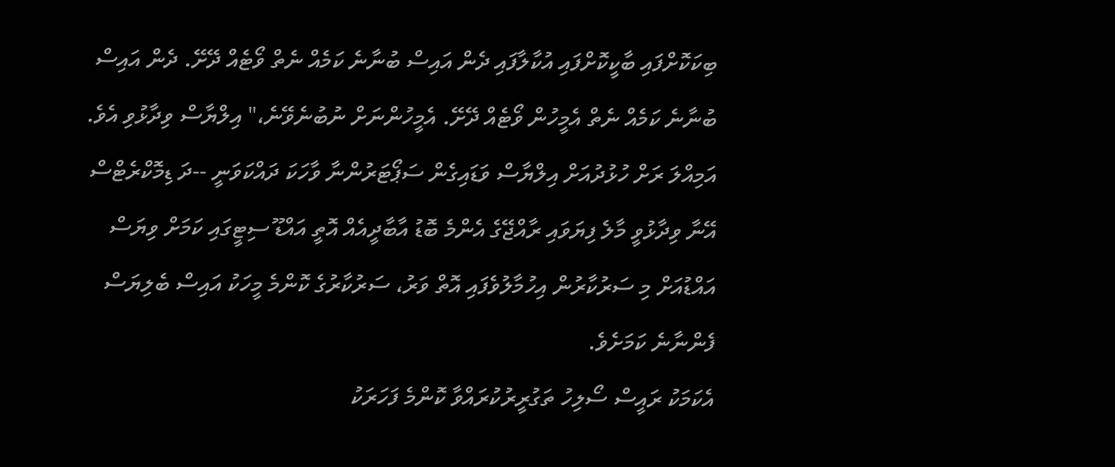ބިކަކޮށްފައި ބާކީކޮށްފައި އުކާލާފައި ދެން އައިސް ބުނާނެ ކަމެއް ނެތް ވޯޓެއް ދޭށޭ. ދެން އައިސް ބުނާނެ ކަމެއް ނެތް އެމީހުން ވޯޓެއް ދޭށޭ. އެމީހުންނަށް ނުބުނެވޭނެ،" އިލްޔާސް ވިދާޅުވި އެވެ.
އަމިއްލަ ރަށް ހުޅުދުއަށް އިލްޔާސް ވަޑައިގެން ސަޕޯޓަރުންނާ ވާހަކަ ދައްކަވަނީ --ދަ ޑިމޮކްރެޓްސް
އޭނާ ވިދާޅުވީ މާލެ ފިޔަވައި ރާއްޖޭގެ އެންމެ ބޮޑު އާބާދީއެއް އޮތީ އައްޑޫ ސިޓީގައި ކަމަށް ވިޔަސް އައްޑުއަށް މި ސަރުކާރުން އިހުމާލުވެފައި އޮތް ވަރު، ސަރުކާރުގެ ކޮންމެ މީހަކު އައިސް ބެލިޔަސް ފެންނާނެ ކަމަށެވެ.
އެކަމަކު ރައީސް ސޯލިހު ތަގުރީރުކުރައްވާ ކޮންމެ ފަހަރަކު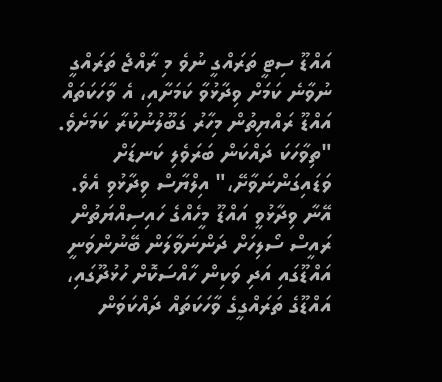އައްޑޫ ސިޓީ ތަރައްގީ ނުވެ މި ރާއްޖެ ތަރައްގީ ނުވާނެ ކަމަށް ވިދާޅުވާ ކަމަށާއި، އެ ވާހަކަތައް އައްޑޫ ރައްޔިތުން މިހާރު ގަބޫލުނުކުރާ ކަމަށެވެ.
"ތިވާހަކަ ދައްކަން ބަރަވެލި ކަނޑަށް ވަޑައިގަންނަވާށޭ،" އިލްޔާސް ވިދާޅުވި އެވެ.
އޭނާ ވިދާޅުވީ އައްޑޫ މީހެއްގެ ހައިސިއްޔަތުން ރައީސް ސޯލިހަށް ދަންނަވާލަން ބޭނުންވަނީ އައްޑޫގައި އަދި ވަކިން ހާއްސަކޮށް ހުޅުދޫގައި، އައްޑޫގެ ތަރައްގީގެ ވާހަކަތައް ދައްކަވަން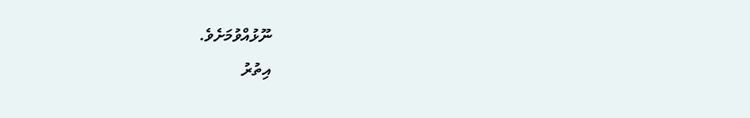ނޫޅުއްވުމަށެވެ.
އިތުރު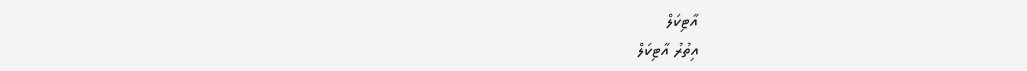އާޓިކަލް
އިތުރު އާޓިކަލް